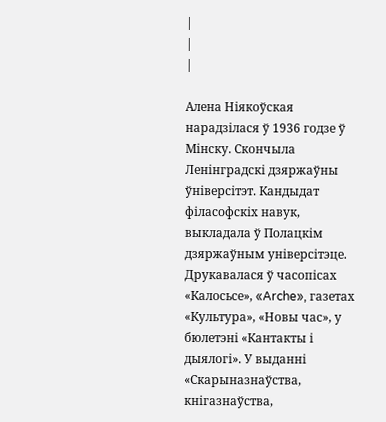|
|
|

Алена Ніякоўская нарадзілася ў 1936 годзе ў Мінску. Скончыла Ленінградскі дзяржаўны ўніверсітэт. Кандыдат філасофскіх навук, выкладала ў Полацкім дзяржаўным універсітэце.
Друкавалася ў часопісах «Калосьсе», «Arche», газетах «Культура», «Новы час», у бюлетэні «Кантакты і дыялогі». У выданні «Скарыназнаўства, кнігазнаўства,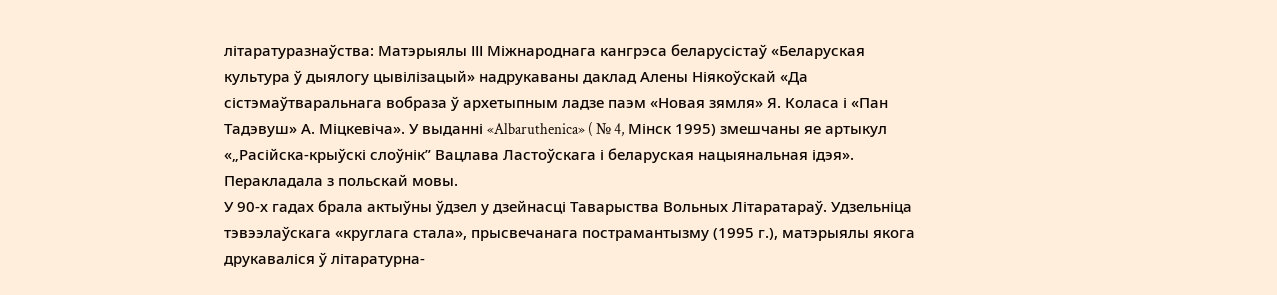літаратуразнаўства: Матэрыялы ІІІ Міжнароднага кангрэса беларусістаў «Беларуская культура ў дыялогу цывілізацый» надрукаваны даклад Алены Ніякоўскай «Да сістэмаўтваральнага вобраза ў архетыпным ладзе паэм «Новая зямля» Я. Коласа і «Пан Тадэвуш» А. Міцкевіча». У выданні «Albaruthenica» ( № 4, Мінск 1995) змешчаны яе артыкул «„Расійска-крыўскі слоўнік” Вацлава Ластоўскага і беларуская нацыянальная ідэя».
Перакладала з польскай мовы.
У 90-х гадах брала актыўны ўдзел у дзейнасці Таварыства Вольных Літаратараў. Удзельніца тэвээлаўскага «круглага стала», прысвечанага пострамантызму (1995 г.), матэрыялы якога друкаваліся ў літаратурна-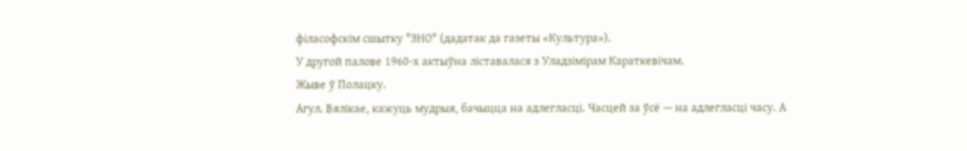філасофскім сшытку "ЗНО" (дадатак да газеты «Культура»).
У другой палове 1960-х актыўна ліставалася з Уладзімірам Караткевічам.
Жыве ў Полацку.
Агул. Вялікае, кажуць мудрыя, бачыцца на адлегласці. Часцей за ўсё — на адлегласці часу. А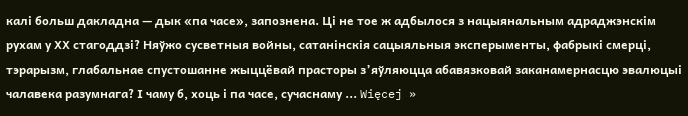калі больш дакладна — дык «па часе», запознена. Ці не тое ж адбылося з нацыянальным адраджэнскім рухам у ХХ стагоддзі? Няўжо сусветныя войны, сатанінскія сацыяльныя эксперыменты, фабрыкі смерці, тэрарызм, глабальнае спустошанне жыццёвай прасторы з’яўляюцца абавязковай заканамернасцю эвалюцыі чалавека разумнага? І чаму б, хоць і па часе, сучаснаму ... Więcej »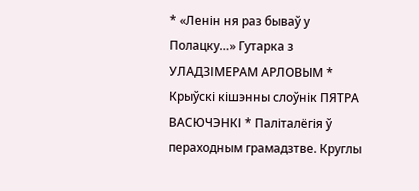* «Ленін ня раз бываў у Полацку…» Гутарка з УЛАДЗІМЕРАМ АРЛОВЫМ * Крыўскі кішэнны слоўнік ПЯТРА ВАСЮЧЭНКІ * Паліталёгія ў пераходным грамадзтве. Круглы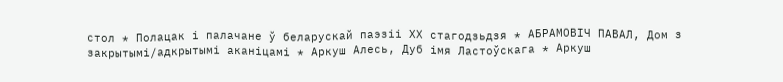стол * Полацак і палачане ў беларускай паэзіі ХХ стагодзьдзя * АБРАМОВІЧ ПАВАЛ, Дом з закрытымі/адкрытымі аканіцамі * Аркуш Алесь, Дуб імя Ластоўскага * Аркуш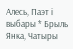Алесь, Паэт і выбары * Брыль Янка, Чатыры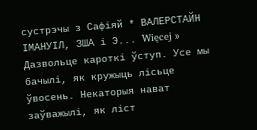сустрэчы з Сафіяй * ВАЛЕРСТАЙН ІМАНУІЛ, ЗША і Э... Więcej »
Дазвольце кароткі ўступ. Усе мы бачылі, як кружыць лісьце ўвосень. Некаторыя нават заўважылі, як ліст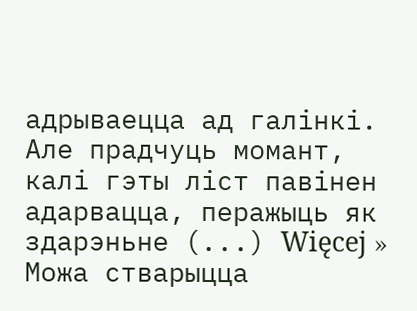адрываецца ад галінкі. Але прадчуць момант, калі гэты ліст павінен адарвацца, перажыць як здарэньне (...) Więcej »
Можа стварыцца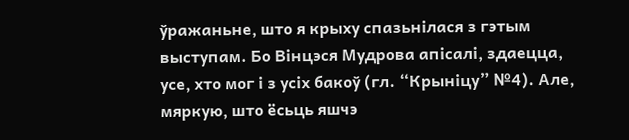ўражаньне, што я крыху спазьнілася з гэтым выступам. Бо Вінцэся Мудрова апісалі, здаецца, усе, хто мог і з усіх бакоў (гл. “Крыніцу” №4). Але, мяркую, што ёсьць яшчэ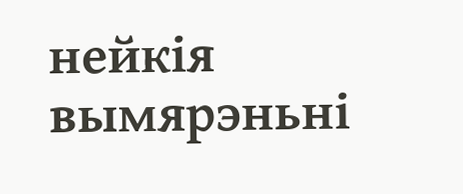нейкія вымярэньні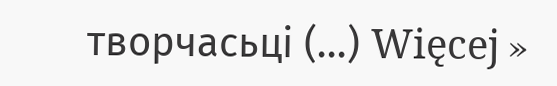творчасьці (...) Więcej »